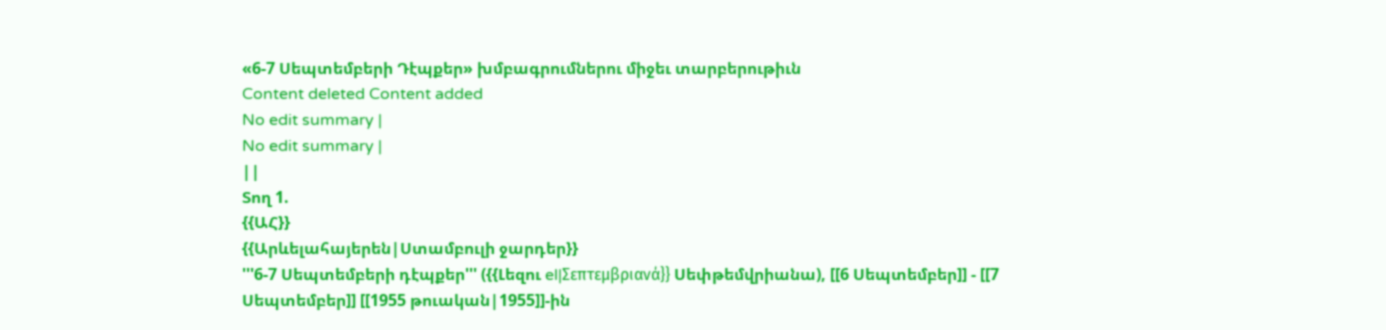«6-7 Սեպտեմբերի Դէպքեր» խմբագրումներու միջեւ տարբերութիւն
Content deleted Content added
No edit summary |
No edit summary |
||
Տող 1.
{{ԱՀ}}
{{Արևելահայերեն|Ստամբուլի ջարդեր}}
'''6-7 Սեպտեմբերի դէպքեր''' ({{Լեզու el|Σεπτεμβριανά}} Սեփթեմվրիանա), [[6 Սեպտեմբեր]] - [[7 Սեպտեմբեր]] [[1955 թուական|1955]]-ին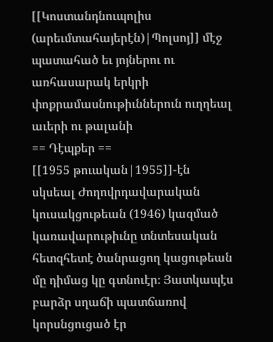[[Կոստանդնուպոլիս (արեւմտահայերէն)|Պոլսոյ]] մէջ պատահած եւ յոյներու ու առհասարակ երկրի փոքրամասնութիւններուն ուղղեալ աւերի ու թալանի
== Դէպքեր ==
[[1955 թուական|1955]]-էն սկսեալ Ժողովրդավարական կուսակցութեան (1946) կազմած կառավարութիւնը տնտեսական հետզհետէ ծանրացող կացութեան մը դիմաց կը գտնուէր։ Յատկապէս բարձր սղաճի պատճառով կորսնցուցած էր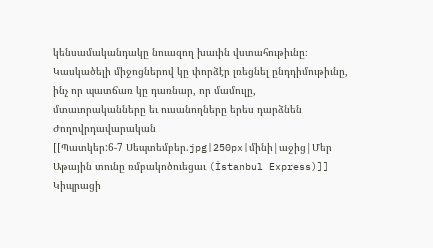կենսամականդակը նուազող խաւին վստահութիւնը։ Կասկածելի միջոցներով կը փորձէր լռեցնել ընդդիմութիւնը, ինչ որ պատճառ կը դառնար, որ մամուլը, մտաւորականները եւ ուսանողները երես դարձնեն Ժողովրդավարական
[[Պատկեր:6-7 Սեպտեմբեր.jpg|250px|մինի|աջից|Մեր Աթային տունը ռմբակոծուեցաւ (İstanbul Express)]]
Կիպրացի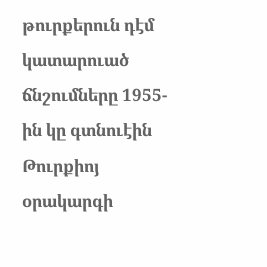թուրքերուն դէմ կատարուած ճնշումները 1955-ին կը գտնուէին Թուրքիոյ օրակարգի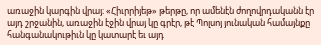առաջին կարգին վրայ։ «Հիւրրիյեթ» թերթը, որ ամենէն ժողովրդականն էր այդ շրջանին, առաջին էջին վրայ կը գրէր, թէ Պոլսոյ յունական համայնքը հանգանակութիւն կը կատարէ եւ այդ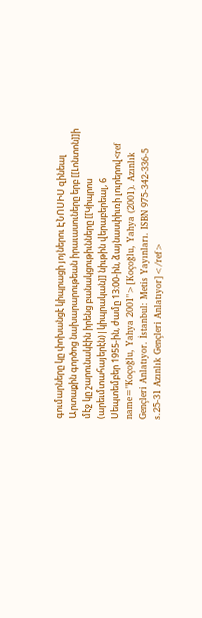գումարները կը փոխանցէ կիպրացի յոյներու ԷՆՈՍԻՍ զինեալ
Արտաքին գործոց նախարարութեան իրաւասուները երբ [[Լոնտոն]]ի մէջ կը շարունակէին իրենց բանակցութիւնները [[Կիպրոս (արեւմտահայերէն)|կիպրական]] նիւթին վերաբերեալ, 6 Սեպտեմբեր 1955-ին, ժամը 13։00-ին, ձայնասփիւռի լուրերով<ref name="Koçoğlu, Yahya 2001">[Koçoğlu, Yahya (2001). Azınlık Gençleri Anlatıyor. İstanbul: Metis Yayınları. ISBN 975-342-336-5 s.25-31 Azınlık Gençleri Anlatıyor]</ref>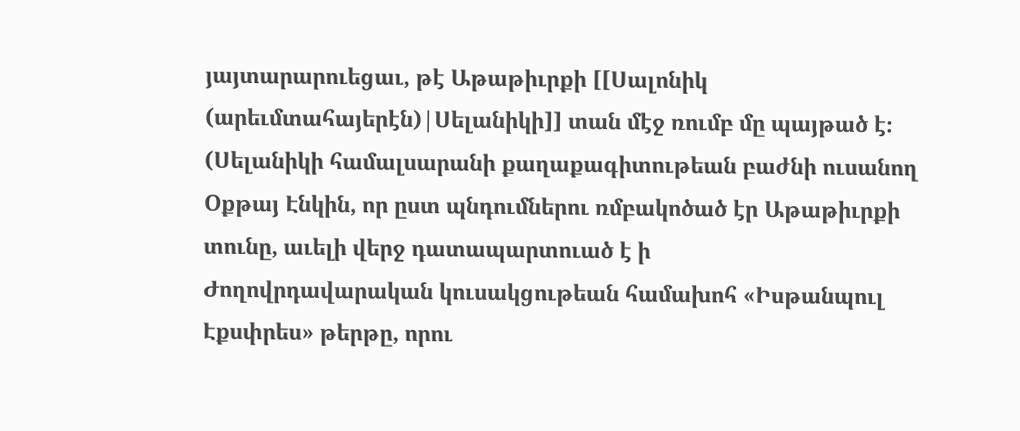յայտարարուեցաւ, թէ Աթաթիւրքի [[Սալոնիկ (արեւմտահայերէն)|Սելանիկի]] տան մէջ ռումբ մը պայթած է։ (Սելանիկի համալսարանի քաղաքագիտութեան բաժնի ուսանող Օքթայ Էնկին, որ ըստ պնդումներու ռմբակոծած էր Աթաթիւրքի տունը, աւելի վերջ դատապարտուած է ի
Ժողովրդավարական կուսակցութեան համախոհ «Իսթանպուլ Էքսփրես» թերթը, որու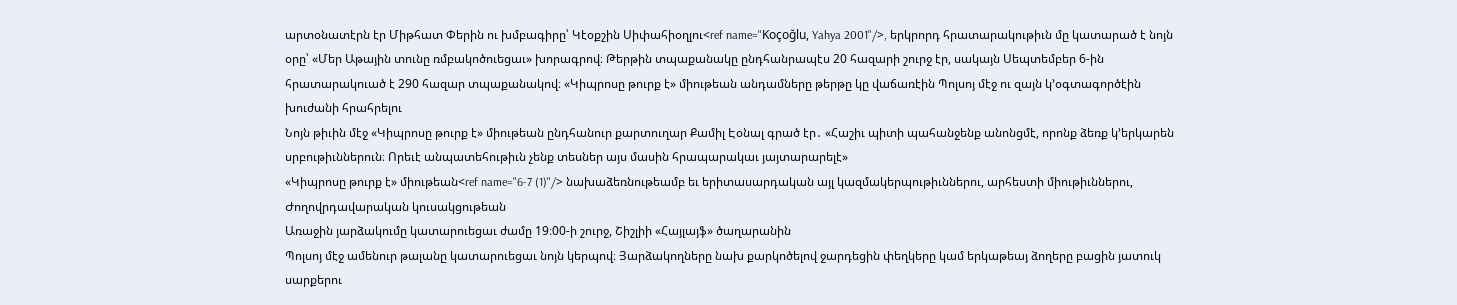արտօնատէրն էր Միթհատ Փերին ու խմբագիրը՝ Կէօքշին Սիփահիօղլու<ref name="Koçoğlu, Yahya 2001"/>, երկրորդ հրատարակութիւն մը կատարած է նոյն օրը՝ «Մեր Աթային տունը ռմբակոծուեցաւ» խորագրով։ Թերթին տպաքանակը ընդհանրապէս 20 հազարի շուրջ էր, սակայն Սեպտեմբեր 6-ին հրատարակուած է 290 հազար տպաքանակով։ «Կիպրոսը թուրք է» միութեան անդամները թերթը կը վաճառէին Պոլսոյ մէջ ու զայն կ՚օգտագործէին խուժանի հրահրելու
Նոյն թիւին մէջ «Կիպրոսը թուրք է» միութեան ընդհանուր քարտուղար Քամիլ Էօնալ գրած էր․ «Հաշիւ պիտի պահանջենք անոնցմէ, որոնք ձեռք կ՚երկարեն սրբութիւններուն։ Որեւէ անպատեհութիւն չենք տեսներ այս մասին հրապարակաւ յայտարարելէ»
«Կիպրոսը թուրք է» միութեան<ref name="6-7 (1)"/> նախաձեռնութեամբ եւ երիտասարդական այլ կազմակերպութիւններու, արհեստի միութիւններու, Ժողովրդավարական կուսակցութեան
Առաջին յարձակումը կատարուեցաւ ժամը 19։00-ի շուրջ, Շիշլիի «Հայլայֆ» ծաղարանին
Պոլսոյ մէջ ամենուր թալանը կատարուեցաւ նոյն կերպով։ Յարձակողները նախ քարկոծելով ջարդեցին փեղկերը կամ երկաթեայ ձողերը բացին յատուկ սարքերու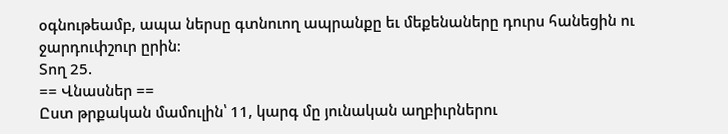օգնութեամբ, ապա ներսը գտնուող ապրանքը եւ մեքենաները դուրս հանեցին ու ջարդուփշուր ըրին։
Տող 25.
== Վնասներ ==
Ըստ թրքական մամուլին՝ 11, կարգ մը յունական աղբիւրներու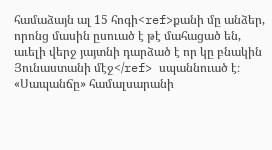համաձայն ալ 15 հոգի<ref>քանի մը անձեր, որոնց մասին ըսուած է թէ մահացած են, աւելի վերջ յայտնի դարձած է որ կը բնակին Յունաստանի մէջ</ref> սպաննուած է։ «Սապանճը» համալսարանի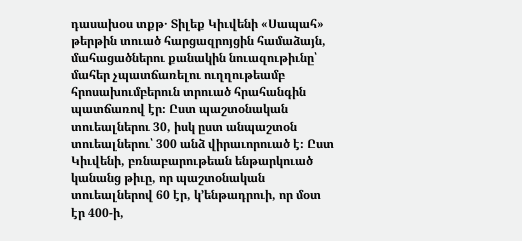դասախօս տքթ․ Տիլեք Կիւվենի «Սապահ» թերթին տուած հարցազրոյցին համաձայն, մահացածներու քանակին նուազութիւնը՝ մահեր չպատճառելու ուղղութեամբ հրոսախումբերուն տրուած հրահանգին պատճառով էր։ Ըստ պաշտօնական տուեալներու 30, իսկ ըստ անպաշտօն տուեալներու՝ 300 անձ վիրաւորուած է։ Ըստ Կիւվենի, բռնաբարութեան ենթարկուած կանանց թիւը, որ պաշտօնական տուեալներով 60 էր, կ՚ենթադրուի, որ մօտ էր 400-ի,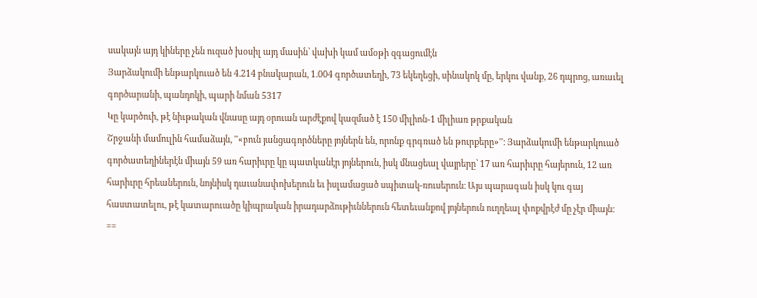սակայն այդ կիները չեն ուզած խօսիլ այդ մասին՝ վախի կամ ամօթի զգացումէն
Յարձակումի ենթարկուած են 4.214 բնակարան, 1.004 գործատեղի, 73 եկեղեցի, սինակոկ մը, երկու վանք, 26 դպրոց, առաւել գործարանի, պանդոկի, պարի նման 5317
Կը կարծուի, թէ նիւթական վնասը այդ օրուան արժէքով կազմած է 150 միլիոն-1 միլիառ թրքական
Շրջանի մամուլին համաձայն, ''«բուն յանցագործները յոյներն են, որոնք գրգռած են թուրքերը»''։ Յարձակումի ենթարկուած գործատեղիներէն միայն 59 առ հարիւրը կը պատկանէր յոյներուն, իսկ մնացեալ վայրերը՝ 17 առ հարիւրը հայերուն, 12 առ հարիւրը հրեաներուն, նոյնիսկ դաւանափոխերուն եւ իսլամացած սպիտակ-ռուսերուն։ Այս պարագան իսկ կու գայ հաստատելու, թէ կատարուածը կիպրական իրադարձութիւններուն հետեւանքով յոյներուն ուղղեալ փոքվրէժ մը չէր միայն։
==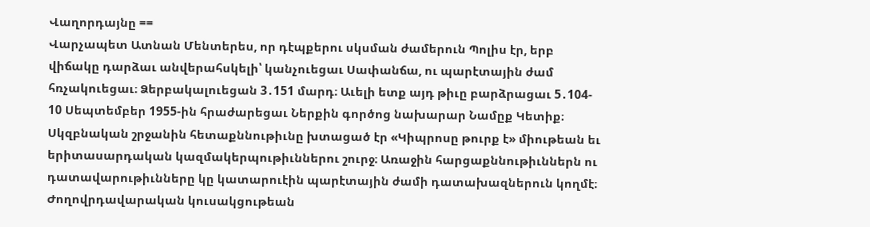Վաղորդայնը ==
Վարչապետ Ատնան Մենտերես, որ դէպքերու սկսման ժամերուն Պոլիս էր, երբ վիճակը դարձաւ անվերահսկելի՝ կանչուեցաւ Սափանճա, ու պարէտային ժամ հռչակուեցաւ։ Ձերբակալուեցան 3․151 մարդ։ Աւելի ետք այդ թիւը բարձրացաւ 5․104-
10 Սեպտեմբեր 1955-ին հրաժարեցաւ Ներքին գործոց նախարար Նամըք Կետիք։ Սկզբնական շրջանին հետաքննութիւնը խտացած էր «Կիպրոսը թուրք է» միութեան եւ երիտասարդական կազմակերպութիւններու շուրջ։ Առաջին հարցաքննութիւններն ու դատավարութիւնները կը կատարուէին պարէտային ժամի դատախազներուն կողմէ։ Ժողովրդավարական կուսակցութեան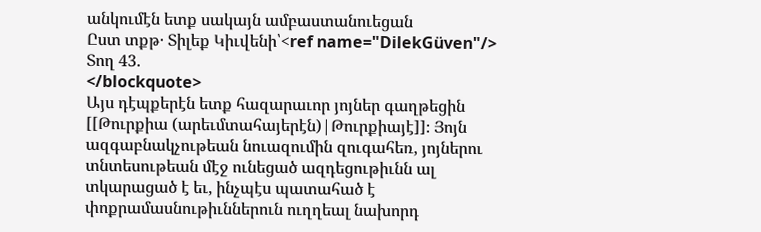անկումէն ետք սակայն ամբաստանուեցան
Ըստ տքթ․ Տիլեք Կիւվենի՝<ref name="DilekGüven"/>
Տող 43.
</blockquote>
Այս դէպքերէն ետք հազարաւոր յոյներ գաղթեցին [[Թուրքիա (արեւմտահայերէն)|Թուրքիայէ]]։ Յոյն ազգաբնակչութեան նուազումին զուգահեռ, յոյներու տնտեսութեան մէջ ունեցած ազդեցութիւնն ալ տկարացած է եւ, ինչպէս պատահած է փոքրամասնութիւններուն ուղղեալ նախորդ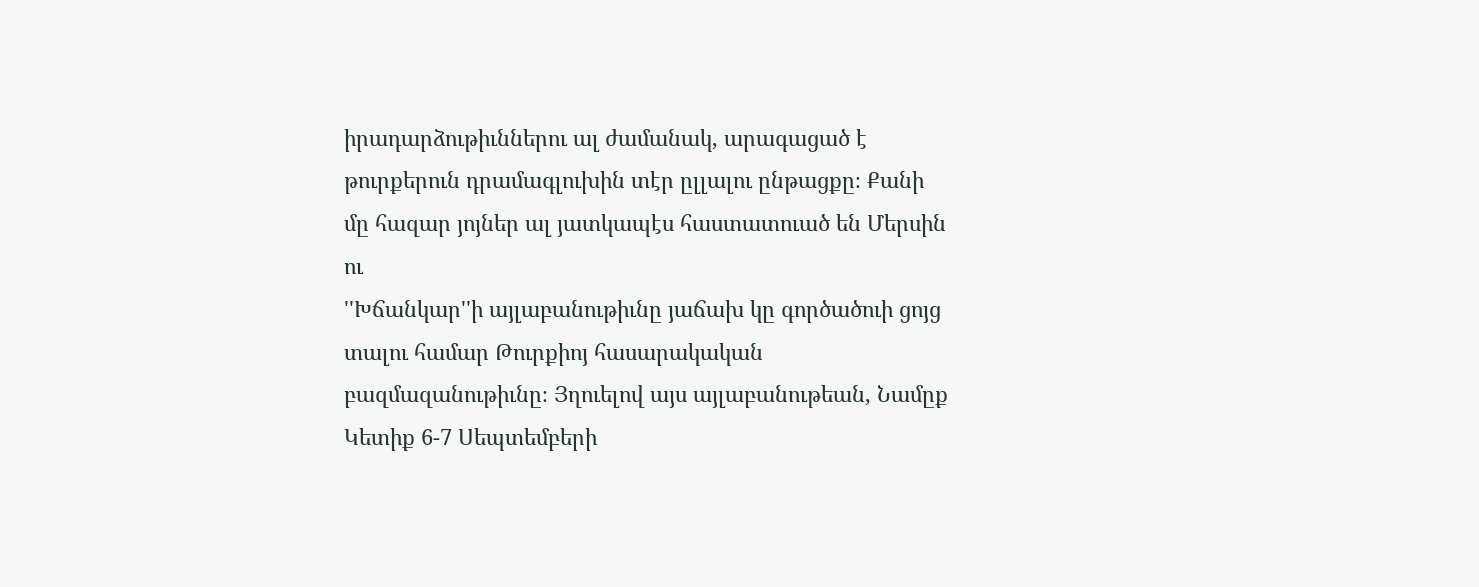իրադարձութիւններու ալ ժամանակ, արագացած է թուրքերուն դրամագլուխին տէր ըլլալու ընթացքը։ Քանի մը հազար յոյներ ալ յատկապէս հաստատուած են Մերսին ու
''Խճանկար''ի այլաբանութիւնը յաճախ կը գործածուի ցոյց տալու համար Թուրքիոյ հասարակական բազմազանութիւնը։ Յղուելով այս այլաբանութեան, Նամըք Կետիք 6-7 Սեպտեմբերի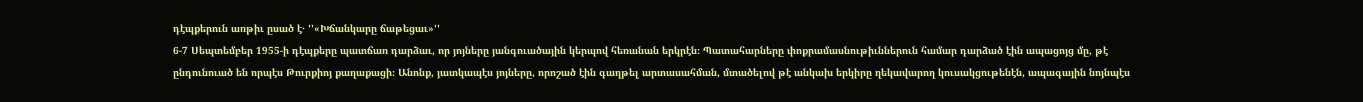դէպքերուն առթիւ ըսած է․ ''«Խճանկարը ճաթեցաւ»''
6-7 Սեպտեմբեր 1955-ի դէպքերը պատճառ դարձաւ, որ յոյները յանգուածային կերպով հեռանան երկրէն։ Պատահարները փոքրամասնութիւններուն համար դարձած էին ապացոյց մը, թէ ընդունուած են որպէս Թուրքիոյ քաղաքացի։ Անոնք, յատկապէս յոյները, որոշած էին գաղթել արտասահման, մտածելով թէ անկախ երկիրը ղեկավարող կուսակցութենէն, ապագային նոյնպէս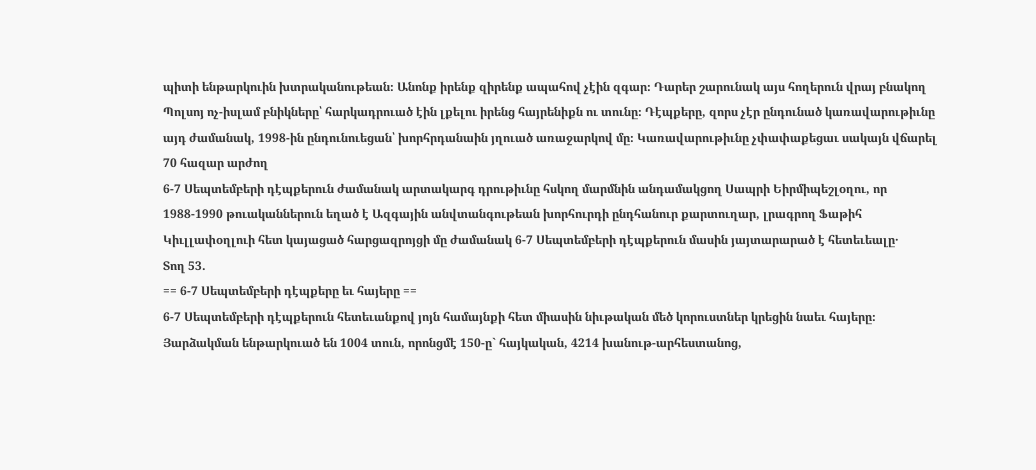պիտի ենթարկուին խտրականութեան։ Անոնք իրենք զիրենք ապահով չէին զգար։ Դարեր շարունակ այս հողերուն վրայ բնակող Պոլսոյ ոչ-իսլամ բնիկները՝ հարկադրուած էին լքելու իրենց հայրենիքն ու տունը։ Դէպքերը, զորս չէր ընդունած կառավարութիւնը այդ ժամանակ, 1998-ին ընդունուեցան՝ խորհրդանաին յղուած առաջարկով մը։ Կառավարութիւնը չփափաքեցաւ սակայն վճարել 70 հազար արժող
6-7 Սեպտեմբերի դէպքերուն ժամանակ արտակարգ դրութիւնը հսկող մարմնին անդամակցող Սապրի Եիրմիպեշլօղու, որ 1988-1990 թուականներուն եղած է Ազգային անվտանգութեան խորհուրդի ընդհանուր քարտուղար, լրագրող Ֆաթիհ Կիւլլափօղլուի հետ կայացած հարցազրոյցի մը ժամանակ 6-7 Սեպտեմբերի դէպքերուն մասին յայտարարած է հետեւեալը․
Տող 53.
== 6-7 Սեպտեմբերի դէպքերը եւ հայերը ==
6-7 Սեպտեմբերի դէպքերուն հետեւանքով յոյն համայնքի հետ միասին նիւթական մեծ կորուստներ կրեցին նաեւ հայերը։ Յարձակման ենթարկուած են 1004 տուն, որոնցմէ 150-ը` հայկական, 4214 խանութ-արհեստանոց,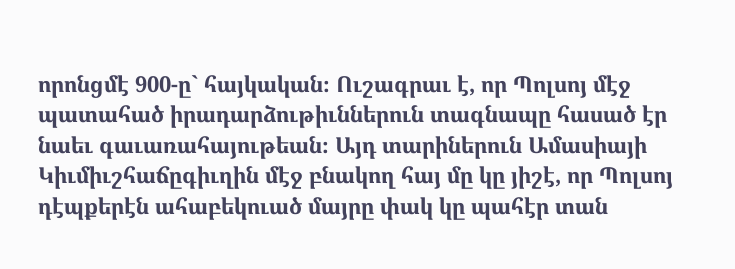որոնցմէ 900-ը` հայկական։ Ուշագրաւ է, որ Պոլսոյ մէջ պատահած իրադարձութիւններուն տագնապը հասած էր նաեւ գաւառահայութեան։ Այդ տարիներուն Ամասիայի Կիւմիւշհաճըգիւղին մէջ բնակող հայ մը կը յիշէ, որ Պոլսոյ դէպքերէն ահաբեկուած մայրը փակ կը պահէր տան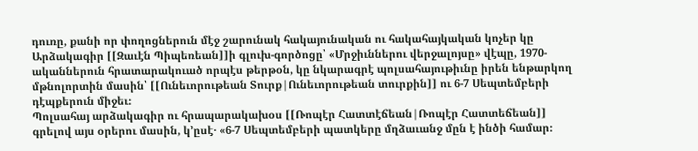դուռը, քանի որ փողոցներուն մէջ շարունակ հակայունական ու հակահայկական կոչեր կը
Արձակագիր [[Զաւէն Պիպեռեան]]ի գլուխ-գործոցը՝ «Մրջիւններու վերջալոյսը» վէպը, 1970-ականներուն հրատարակուած որպէս թերթօն, կը նկարագրէ պոլսահայութիւնը իրեն ենթարկող մթնոլորտին մասին՝ [[Ունեւորութեան Տուրք|Ունեւորութեան տուրքին]] ու 6-7 Սեպտեմբերի դէպքերուն միջեւ։
Պոլսահայ արձակագիր ու հրապարակախօս [[Ռոպէր Հատտէճեան|Ռոպէր Հատտեճեան]] գրելով այս օրերու մասին, կ՚ըսէ․ «6-7 Սեպտեմբերի պատկերը մղձաւանջ մըն է ինծի համար։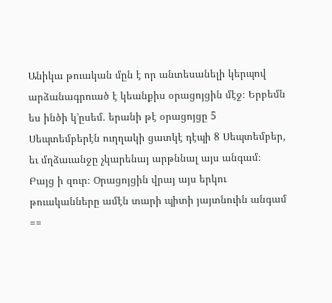Անիկա թուական մըն է որ անտեսանելի կերպով արձանագրուած է կեանքիս օրացոյցին մէջ։ Երբեմն ես ինծի կ’ըսեմ. երանի թէ օրացոյցը 5 Սեպտեմբերէն ուղղակի ցատկէ դէպի 8 Սեպտեմբեր, եւ մղձաւանջը չկարենայ արթննալ այս անգամ։ Բայց ի զուր։ Օրացոյցին վրայ այս երկու թուականները ամէն տարի պիտի յայտնուին անգամ
==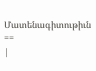Մատենագիտութիւն ==
|